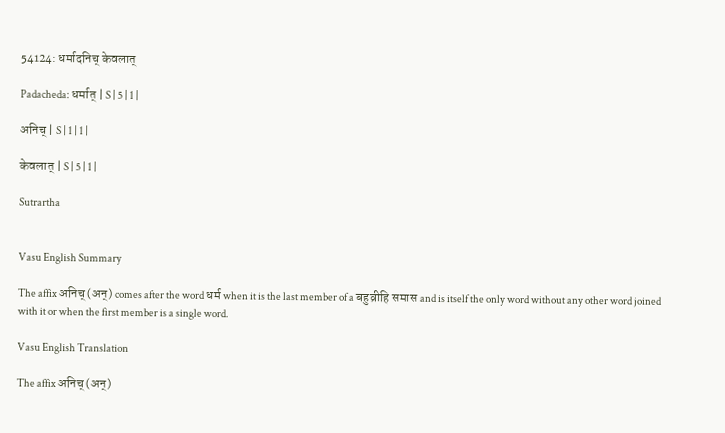54124: धर्मादनिच् केवलात्

Padacheda: धर्मात् | S | 5 | 1 |

अनिच् | S | 1 | 1 |

केवलात् | S | 5 | 1 |

Sutrartha


Vasu English Summary

The affix अनिच् (अन्) comes after the word धर्म when it is the last member of a बहुव्रीहि समास and is itself the only word without any other word joined with it or when the first member is a single word.

Vasu English Translation

The affix अनिच् (अन्)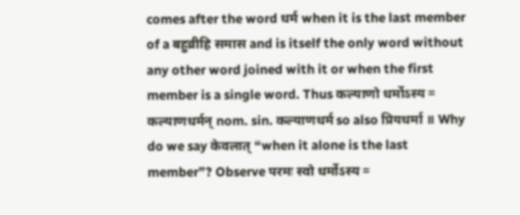comes after the word धर्म when it is the last member of a बहुव्रीहि समास and is itself the only word without any other word joined with it or when the first member is a single word. Thus कल्याणो धर्मोऽस्य = कल्याणधर्मन् nom. sin. कल्याणधर्म so also प्रियधर्मा ॥ Why do we say केवलात् “when it alone is the last member”? Observe परमः स्वो धर्मोऽस्य =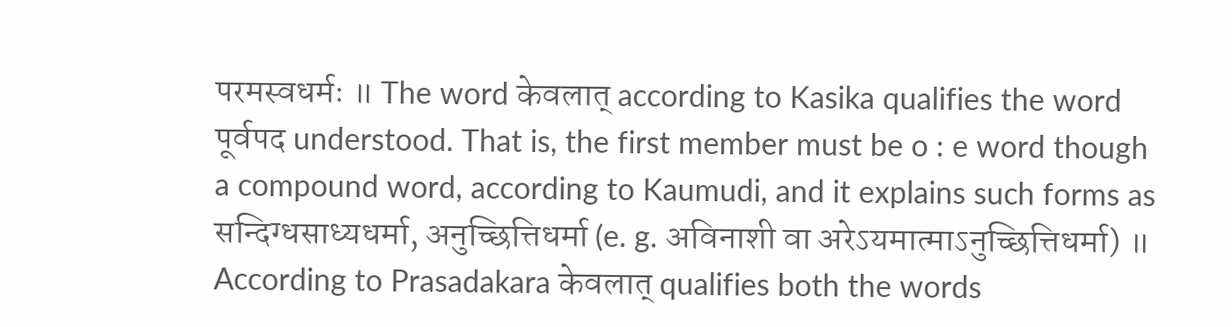परमस्वधर्मः ॥ The word केवलात् according to Kasika qualifies the word पूर्वपद understood. That is, the first member must be o : e word though a compound word, according to Kaumudi, and it explains such forms as सन्दिग्धसाध्यधर्मा, अनुच्छित्तिधर्मा (e. g. अविनाशी वा अरेऽयमात्माऽनुच्छित्तिधर्मा) ॥ According to Prasadakara केवलात् qualifies both the words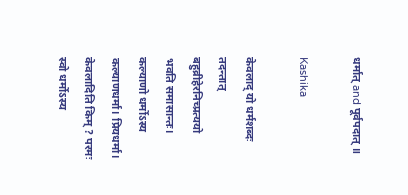धर्मात् and पूर्वपदात् ॥

Kashika

केवलाद् यो धर्मशब्दः तदन्तात् बहुव्रीहेरनिच्प्रत्ययो भवति समासान्तः। कल्याणो धर्मोऽस्य कल्याणधर्मा। प्रियधर्मा। केवलादिति किम् ? परमः स्वो धर्मोऽस्य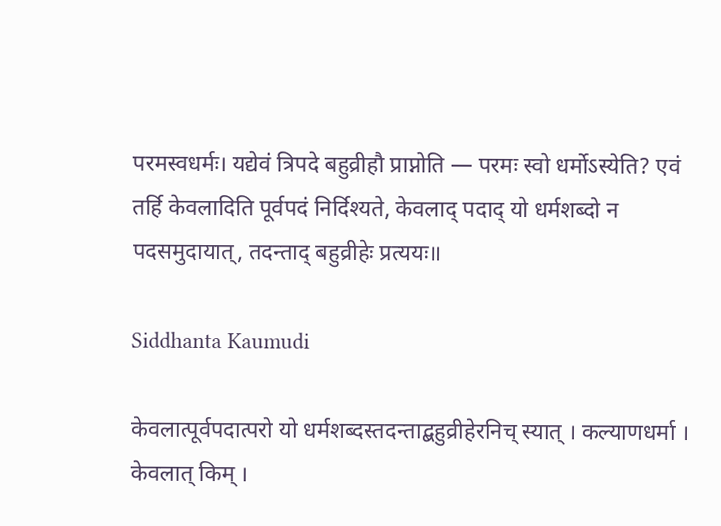परमस्वधर्मः। यद्येवं त्रिपदे बहुव्रीहौ प्राप्नोति — परमः स्वो धर्मोऽस्येति? एवं तर्हि केवलादिति पूर्वपदं निर्दिश्यते, केवलाद् पदाद् यो धर्मशब्दो न पदसमुदायात्, तदन्ताद् बहुव्रीहेः प्रत्ययः॥

Siddhanta Kaumudi

केवलात्पूर्वपदात्परो यो धर्मशब्दस्तदन्ताद्बहुव्रीहेरनिच् स्यात् । कल्याणधर्मा । केवलात् किम् ।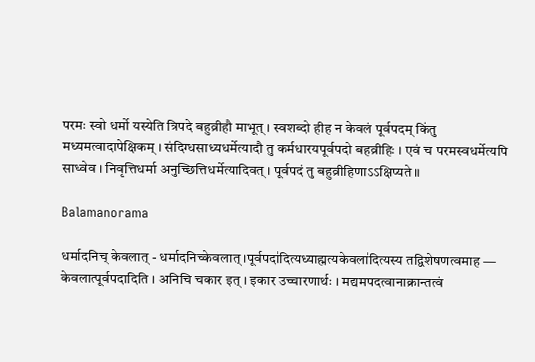परमः स्वो धर्मो यस्येति त्रिपदे बहुव्रीहौ माभूत् । स्वशब्दो हीह न केवलं पूर्वपदम् किंतु मध्यमत्वादापेक्षिकम् । संदिग्धसाध्यधर्मेत्यादौ तु कर्मधारयपूर्वपदो बहव्रीहिः । एवं च परमस्वधर्मेत्यपि साध्वेव । निवृत्तिधर्मा अनुच्छित्तिधर्मेत्यादिवत् । पूर्वपदं तु बहुव्रीहिणाऽऽक्षिप्यते ॥

Balamanorama

धर्मादनिच् केवलात् - धर्मादनिच्केवलात् ।पूर्वपदा॑दित्यध्याह्मत्यकेवला॑दित्यस्य तद्विशेषणत्वमाह — केवलात्पूर्वपदादिति । अनिचि चकार इत् । इकार उच्चारणार्थः । मद्यमपदत्वानाक्रान्तत्वं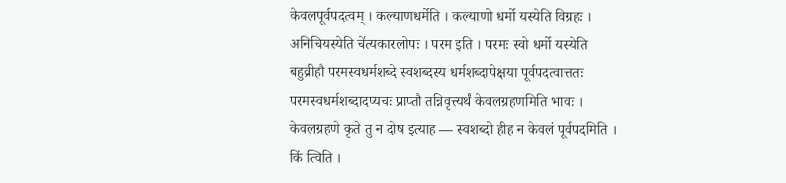केवलपूर्वपदत्वम् । कल्याणधर्मेति । कल्याणो धर्मो यस्येति विग्रहः । अनिचियस्येति चे॑त्यकारलोपः । परम इति । परमः स्वो धर्मो यस्येति बहुव्रीहौ परमस्वधर्मशब्दे स्वशब्दस्य धर्मशब्दापेक्षया पूर्वपदत्वात्ततः परमस्वधर्मशब्दादप्यचः प्राप्तौ तन्निवृत्त्यर्थं केवलग्रहणमिति भावः । केवलग्रहणे कृते तु न दोष इत्याह — स्वशब्दो हीह न केवलं पूर्वपदमिति । किं त्विति ।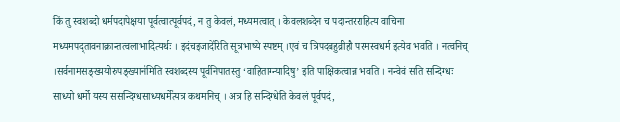किं तु स्वशब्दो धर्मपदापेक्षया पूर्वत्वात्पूर्वपदं, न तु केवलं, मध्यमत्वात् । केवलशब्देन च पदान्तरराहित्य वाचिना मध्यमपद्तावनाक्रान्तत्वलाभादित्यर्थः । इदंचइजादे॑रिति सूत्रभाष्ये स्पष्टम् ।एवं च त्रिपदबहुव्रीहौ परमस्वधर्म इत्येव भवति । नत्वनिच् ।सर्वनामसङ्ख्ययोरुपङ्ख्यान॑मिति स्वशब्दस्य पूर्वनिपातस्तु ‘वाहिताग्न्यादिषु’ इति पाक्षिकत्वान्न भवति । नन्वेवं सति सन्दिग्धः साध्यो धर्मो यस्य ससन्दिग्धसाध्यधर्मे॑त्यत्र कथमनिच् । अत्र हि सन्दिग्धेति केवलं पूर्वपदं,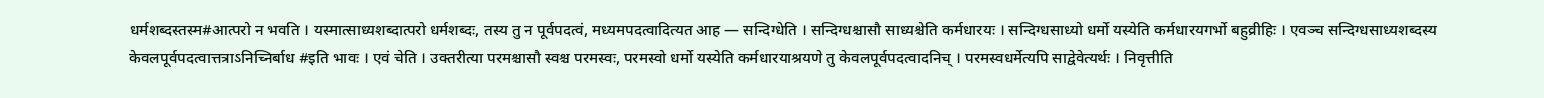धर्मशब्दस्तस्म#आत्परो न भवति । यस्मात्साध्यशब्दात्परो धर्मशब्दः, तस्य तु न पूर्वपदत्वं, मध्यमपदत्वादित्यत आह — सन्दिग्धेति । सन्दिग्धश्चासौ साध्यश्चेति कर्मधारयः । सन्दिग्धसाध्यो धर्मो यस्येति कर्मधारयगर्भो बहुव्रीहिः । एवञ्च सन्दिग्धसाध्यशब्दस्य केवलपूर्वपदत्वात्तत्राऽनिच्निर्बाध #इति भावः । एवं चेति । उक्तरीत्या परमश्चासौ स्वश्च परमस्वः, परमस्वो धर्मो यस्येति कर्मधारयाश्रयणे तु केवलपूर्वपदत्वादनिच् । परमस्वधर्मेत्यपि साद्वेवेत्यर्थः । निवृत्तीति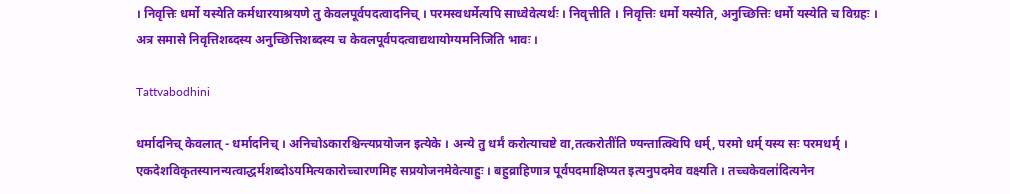। निवृत्तिः धर्मो यस्येति कर्मधारयाश्रयणे तु केवलपूर्वपदत्वादनिच् । परमस्वधर्मेत्यपि साध्वेवेत्यर्थः । निवृत्तीति । निवृत्तिः धर्मो यस्येति, अनुच्छित्तिः धर्मो यस्येति च विग्रहः । अत्र समासे निवृत्तिशब्दस्य अनुच्छित्तिशब्दस्य च केवलपूर्वपदत्वाद्यथायोग्यमनिजिति भावः ।

Tattvabodhini

धर्मादनिच् केवलात् - धर्मादनिच् । अनिचोऽकारश्चिन्त्यप्रयोजन इत्येके । अन्ये तु धर्मं करोत्याचष्टे वा,तत्करोती॑ति ण्यन्तात्क्विपि धर्म्, परमो धर्म् यस्य सः परमधर्म् । एकदेशविकृतस्यानन्यत्वाद्धर्मशब्दोऽयमित्यकारोच्चारणमिह सप्रयोजनमेवेत्याहुः । बहुव्राहिणात्र पूर्वपदमाक्षिप्यत इत्यनुपदमेव वक्ष्यति । तच्चकेवला॑दित्यनेन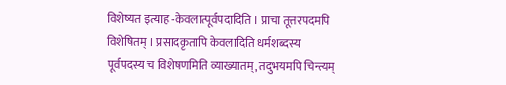विशेष्यत इत्याह -केवलात्पूर्वपदादिति । प्राचा तूत्तरपदमपि विशेषितम् । प्रसादकृतापि केवलादिति धर्मशब्दस्य पूर्वपदस्य च विशेषणमिति व्याख्यातम्, तदुभयमपि चिन्त्यम्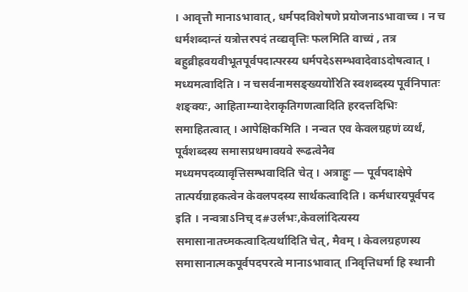। आवृत्तौ मानाऽभावात्, धर्मपदविशेषणे प्रयोजनाऽभावाच्च । न च धर्मशब्दान्तं यत्रोत्तरपदं तव्द्यवृत्तिः फलमिति वाच्यं , तत्र बहुव्रीह्रवयवीभूतपूर्वपदात्परस्य धर्मपदेऽसम्भवादेवाऽदोषत्वात् । मध्यमत्वादिति । न चसर्वनामसङ्ख्ययो॑रिति स्वशब्दस्य पूर्वनिपातः शङ्क्यः, आहिताग्न्यादेराकृतिगणत्वादिति हरदत्तदिभिः समाहितत्वात् । आपेक्षिकमिति । नन्वत एव केवलग्रहणं व्यर्थं, पूर्वशब्दस्य समासप्रथमावयवे रूढत्वेनैव मध्यमपदव्यावृत्तिसम्भवादिति चेत् । अत्राहुः — पूर्वपदाक्षेपे तात्पर्यग्राहकत्वेन केवलपदस्य सार्थकत्वादिति । कर्मधारयपूर्वपद इति । नन्वत्राऽनिच् द#उर्लभः,केवला॑दित्यस्य समासानातच्मकत्वादित्यर्थादिति चेत्, मैवम् । केवलग्रहणस्य समासानात्मकपूर्वपदपरत्वे मानाऽभावात् ।निवृत्तिधर्मा हि स्थानी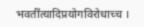भवती॑त्यादिप्रयोगविरोधाच्च ।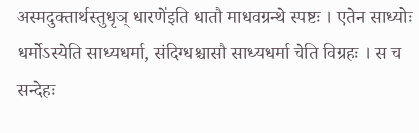अस्मदुक्तार्थस्तुधृञ् धारणे॑इति धातौ माधवग्रन्थे स्पष्टः । एतेन साध्योः धर्मोऽस्येति साध्यधर्मा, संदिग्धश्चासौ साध्यधर्मा चेति विग्रहः । स च सन्देहः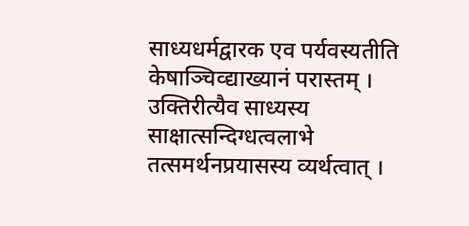साध्यधर्मद्वारक एव पर्यवस्यतीति केषाञ्चिव्द्याख्यानं परास्तम् । उक्तिरीत्यैव साध्यस्य साक्षात्सन्दिग्धत्वलाभे तत्समर्थनप्रयासस्य व्यर्थत्वात् ।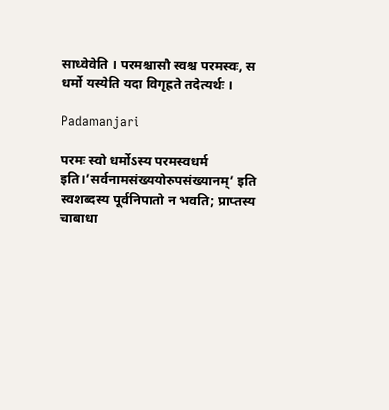साध्वेवेति । परमश्चासौ स्वश्च परमस्वः, स धर्मो यस्येति यदा विगृह्रते तदेत्यर्थः ।

Padamanjari

परमः स्वो धर्मोऽस्य परमस्वधर्म इति।’सर्वनामसंख्ययोरुपसंख्यानम्’ इति स्वशब्दस्य पूर्वनिपातो न भवति; प्राप्तस्य चाबाधा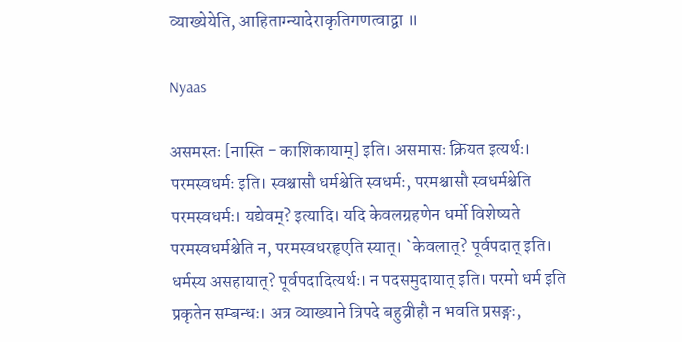व्याख्येयेति, आहिताग्न्यादेराकृतिगणत्वाद्वा ॥

Nyaas

असमस्तः [नास्ति - काशिकायाम्] इति। असमासः क्रियत इत्यर्थः। परमस्वधर्मः इति। स्वश्चासौ धर्मश्चेति स्वधर्मः, परमश्चासौ स्वधर्मश्चेति परमस्वधर्मः। यद्येवम्? इत्यादि। यदि केवलग्रहणेन धर्मो विशेष्यते परमस्वधर्मश्चेति न, परमस्वधरहृएति स्यात्। `केवलात्? पूर्वपदात् इति। धर्मस्य असहायात्? पूर्वपदादित्यर्थः। न पदसमुदायात् इति। परमो धर्म इति प्रकृतेन सम्बन्धः। अत्र व्याख्याने त्रिपदे बहुव्रीहौ न भवति प्रसङ्गः,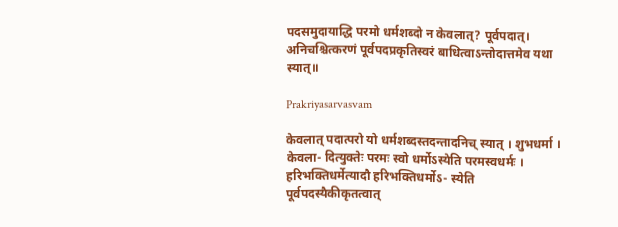पदसमुदायाद्धि परमो धर्मशब्दो न केवलात्? पूर्वपदात्। अनिचश्चित्करणं पूर्वपदप्रकृतिस्वरं बाधित्वाऽन्तोदात्तमेव यथा स्यात्॥

Prakriyasarvasvam

केवलात् पदात्परो यो धर्मशब्दस्तदन्तादनिच् स्यात् । शुभधर्मा । केवला- दित्युक्तेः परमः स्वो धर्मोऽस्येति परमस्वधर्मः । हरिभक्तिधर्मेत्यादौ हरिभक्तिधर्मोऽ- स्येति पूर्वपदस्यैकीकृतत्वात्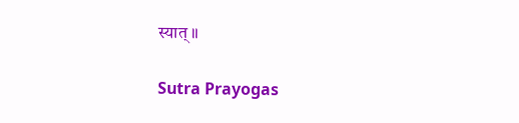स्यात् ॥

Sutra Prayogas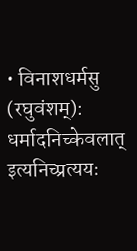• विनाशधर्मसु (रघुवंशम्): धर्मादनिच्केवलात् इत्यनिच्प्रत्ययः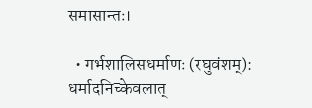समासान्तः।

  • गर्भशालिसधर्माणः (रघुवंशम्): धर्मादनिच्केवलात्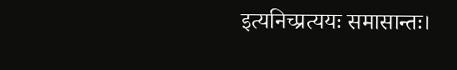इत्यनिच्प्रत्ययः समासान्तः।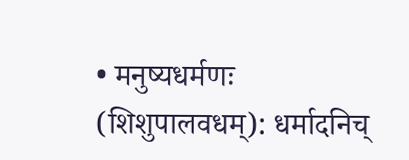• मनुष्यधर्मणः (शिशुपालवधम्): धर्मादनिच्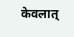केवलात्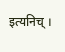इत्यनिच् ।